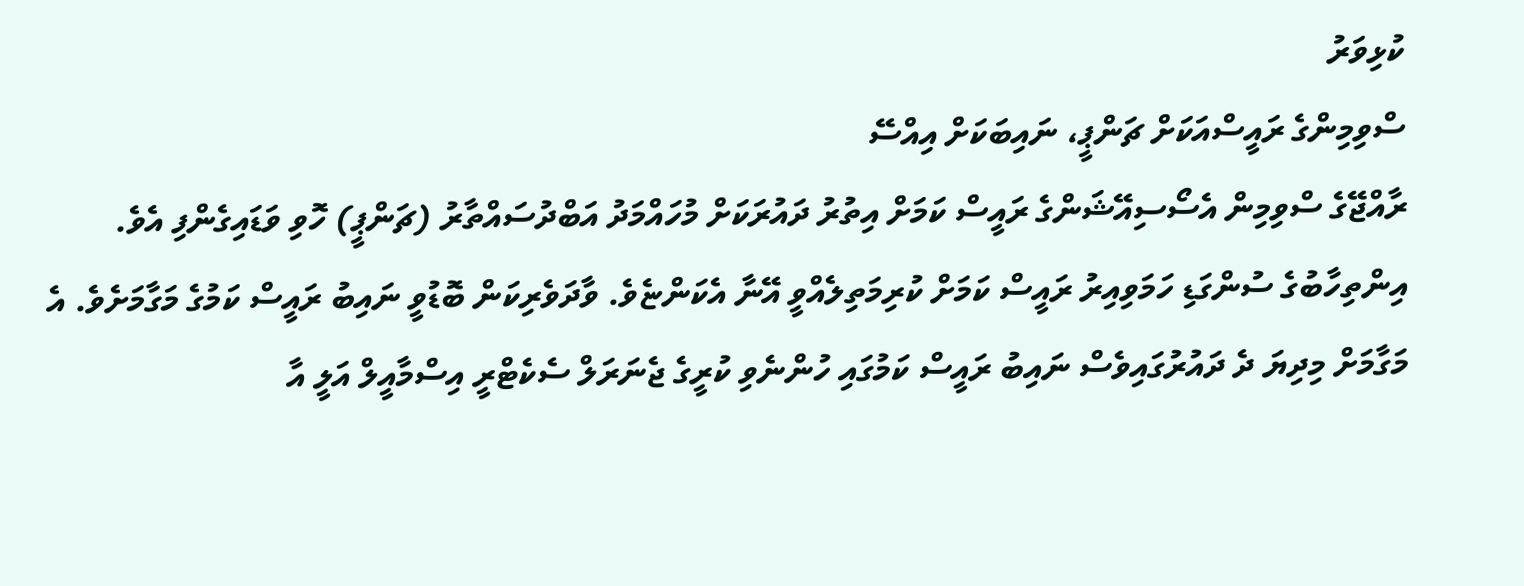ކުޅިވަރު
ސްވިމިންގެ ރައީސްއަކަށް ޗަންޕީ، ނައިބަކަށް އިއްސޭ
ރާއްޖޭގެ ސްވިމިން އެސޯސިއޭޝަންގެ ރައީސް ކަމަށް އިތުރު ދައުރަކަށް މުހައްމަދު އަބްދުސައްތާރު (ޗަންޕީ) ހޮވި ވަޑައިގެންފި އެވެ.
އިންތިހާބުގެ ސުންގަޑި ހަމަވިއިރު ރައީސް ކަމަށް ކުރިމަތިލެއްވީ އޭނާ އެކަންޏެވެ. ވާދަވެރިކަން ބޮޑުވީ ނައިބު ރައީސް ކަމުގެ މަގާމަށެވެ. އެ މަގާމަށް މިދިޔަ ދެ ދައުރުގައިވެސް ނައިބު ރައީސް ކަމުގައި ހުންނެވި ކުރީގެ ޖެނަރަލް ސެކެޓްރީ އިސްމާއީލް އަލީ އާ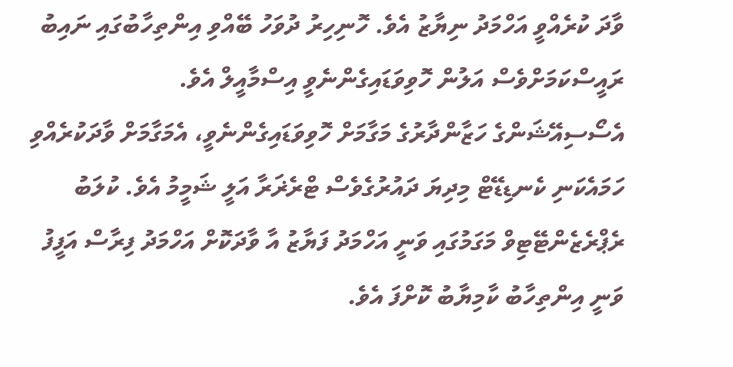ވާދަ ކުރެއްވީ އަހްމަދު ނިޔާޒު އެވެ. ހޮނިހިރު ދުވަހު ބޭއްވި އިންތިހާބުގައި ނައިބު ރައީސްކަމަށްވެސް އަލުން ހޮވިވަޑައިގެންނެވީ އިސްމާއީލް އެވެ.
އެސޯސިއޭޝަންގެ ހަޒާންދާރުގެ މަގާމަށް ހޮވިވަޑައިގެންނެވީ، އެމަގާމަށް ވާދަކުރެއްވި ހަމައެކަނި ކެނޑިޑޭޓް މިދިޔަ ދައުރުގެވެސް ޓްރެޜަރާ އަލީ ޝަމީމު އެވެ. ކުލަބު ރެޕްރެޒެންޓޭޓިވް މަގަމުގައި ވަނީ އަހްމަދު ފަޔާޒު އާ ވާދަކޮށް އަހްމަދު ފިރާސް އަފީފު ވަނީ އިންތިހާބު ކާމިޔާބު ކޮށްފަ އެވެ.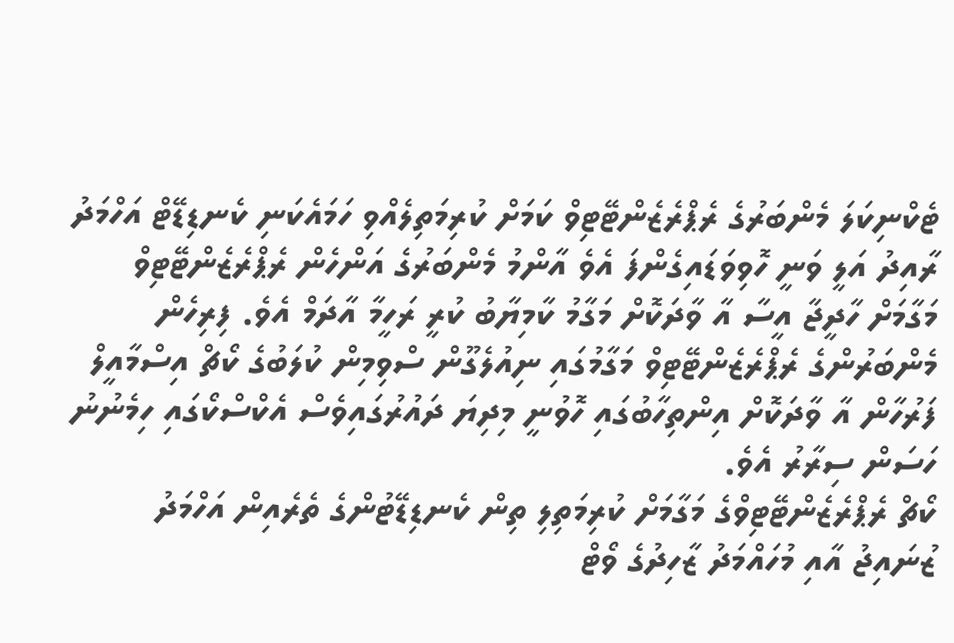ޓެކްނިކަލަ މެންބަރުގެ ރެޕްރެޒެންޓޭޓިވް ކަމަށް ކުރިމަތިލެއްވި ހަމައެކަނި ކެނޑިޑޭޓް އަހްމަދު ރާއިދު އަލީ ވަނީ ހޮވިވަޑައިގެންފަ އެވެ އާންމު މެންބަރުގެ އަންހެން ރެޕްރެޒެންޓޭޓިވް މަގާމަށް ހާދީޖާ އީސާ އާ ވާދަކޮށް މަގާމު ކާމިޔާބު ކުރީ ރަހީމާ އާދަމް އެވެ. ފިރިހެން މެންބަރުންގެ ރެޕްރެޒެންޓޭޓިވް މަގާމުގައި ނިއުލެގޫން ސްވިމިން ކުލަބުގެ ކޯޗް އިސްމާއީލް ފަރުހާން އާ ވާދަކޮށް އިންތިހާބުގައި ހޮވުނީ މިދިޔަ ދައުރުގައިވެސް އެކްސްކޯގައި ހިމެނުނު ހަސަން ސިރާރު އެވެ.
ކޯޗް ރެޕްރެޒެންޓޭޓިވްގެ މަގާމަށް ކުރިމަތިލި ތިން ކެނޑިޑޭޓުންގެ ތެރެއިން އަހްމަދު ޒުނައިޖު އާއި މުހައްމަދު ޒާހިދުގެ ވޯޓް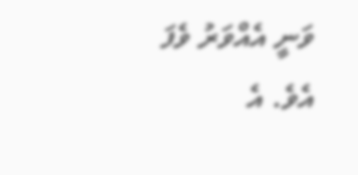ވަނީ އެއްވަރު ވެފަ އެވެ. އެ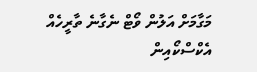މަގާމަށް އަލުން ވޯޓް ނެގާނެ ތާރީހެއް އެކްސްކޯއިން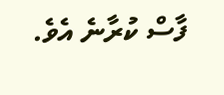ފާސް ކުރާނެ އެވެ.